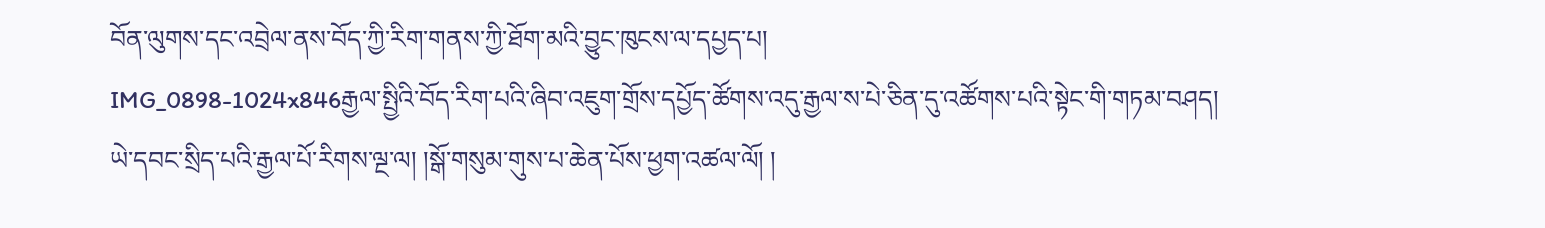བོན་ལུགས་དང་འབྲེལ་ནས་བོད་ཀྱི་རིག་གནས་ཀྱི་ཐོག་མའི་བྱུང་ཁུངས་ལ་དཔྱད་པ།
IMG_0898-1024x846རྒྱལ་སྤྱིའི་བོད་རིག་པའི་ཞིབ་འཇུག་གྲོས་དཔྱོད་ཚོགས་འདུ་རྒྱལ་ས་པེ་ཅིན་དུ་འཚོགས་པའི་སྟེང་གི་གཏམ་བཤད།
ཡེ་དབང་སྲིད་པའི་རྒྱལ་པོ་རིགས་ལྔ་ལ། །སྒོ་གསུམ་གུས་པ་ཆེན་པོས་ཕྱག་འཚལ་ལོ། །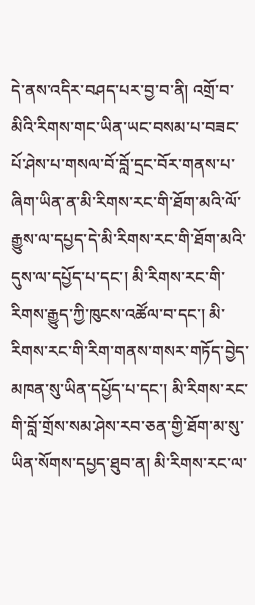དེ་ནས་འདིར་བཤད་པར་བྱ་བ་ནི། འགྲོ་བ་མིའི་རིགས་གང་ཡིན་ཡང་བསམ་པ་བཟང་པོ་ཤེས་པ་གསལ་བོ་བློ་དྲང་བོར་གནས་པ་ཞིག་ཡིན་ན་མི་རིགས་རང་གི་ཐོག་མའི་ལོ་རྒྱུས་ལ་དཔྱད་དེ་མི་རིགས་རང་གི་ཐོག་མའི་དུས་ལ་དཔྱོད་པ་དང་། མི་རིགས་རང་གི་རིགས་རྒྱུད་ཀྱི་ཁུངས་འཚོལ་བ་དང་། མི་རིགས་རང་གི་རིག་གནས་གསར་གཏོད་བྱེད་མཁན་སུ་ཡིན་དཔྱོད་པ་དང་། མི་རིགས་རང་གི་བློ་གྲོས་སམ་ཤེས་རབ་ཅན་གྱི་ཐོག་མ་སུ་ཡིན་སོགས་དཔྱད་ཐུབ་ན། མི་རིགས་རང་ལ་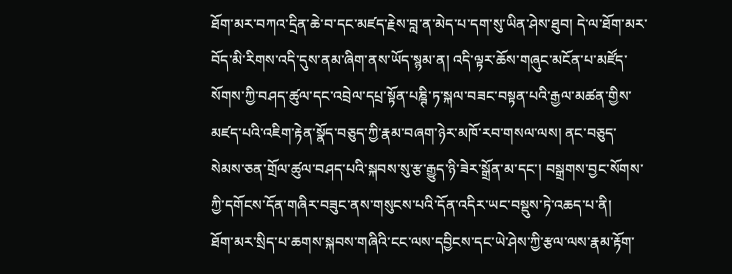ཐོག་མར་བཀའ་དྲིན་ཆེ་བ་དང་མཛད་རྗེས་བླ་ན་མེད་པ་དག་སུ་ཡིན་ཤེས་ཐུབ། དེ་ལ་ཐོག་མར་བོད་མི་རིགས་འདི་དུས་ནམ་ཞིག་ནས་ཡོད་སྙམ་ན། འདི་ལྟར་ཆོས་གཞུང་མངོན་པ་མཛོད་སོགས་ཀྱི་བཤད་ཚུལ་དང་འབྲེལ་དཔྲ་སྟོན་པཎྚི་ཏ་སྐལ་བཟང་བསྟན་པའི་རྒྱལ་མཚན་གྱིས་མཛད་པའི་འཇིག་རྟེན་སྣོད་བཅུད་ཀྱི་རྣམ་བཞག་ཉེར་མཁོ་རབ་གསལ་ལས། ནང་བཅུད་སེམས་ཅན་གྲོལ་ཚུལ་བཤད་པའི་སྐབས་སུ་རྩ་རྒྱུད་ཉི་ཟེར་སྒྲོན་མ་དང་། བསྒྲགས་བྱང་སོགས་ཀྱི་དགོངས་དོན་གཞིར་བཟུང་ནས་གསུངས་པའི་དོན་འདིར་ཡང་བསྡུས་ཏེ་འཆད་པ་ནི།
ཐོག་མར་སྲིད་པ་ཆགས་སྐབས་གཞིའི་ངང་ལས་དབྱིངས་དང་ཡེ་ཤེས་ཀྱི་རྩལ་ལས་རྣམ་རྟོག་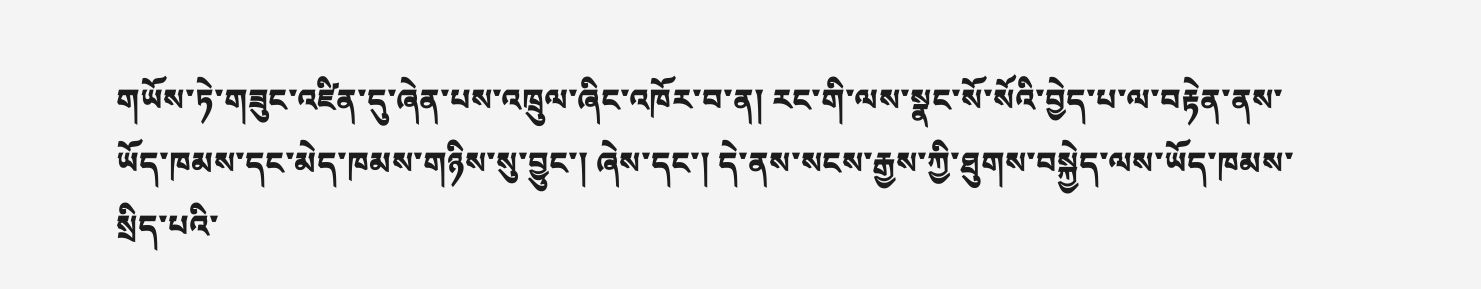གཡོས་ཏེ་གཟུང་འཛིན་དུ་ཞེན་པས་འཁྲུལ་ཞིང་འཁོར་བ་ན། རང་གི་ལས་སྣང་སོ་སོའི་བྱེད་པ་ལ་བརྟེན་ནས་ཡོད་ཁམས་དང་མེད་ཁམས་གཉིས་སུ་བྱུང་། ཞེས་དང་། དེ་ནས་སངས་རྒྱས་ཀྱི་ཐུགས་བསྐྱེད་ལས་ཡོད་ཁམས་སྲིད་པའི་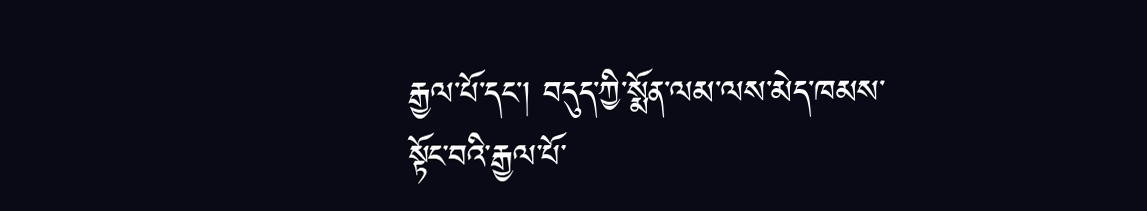རྒྱལ་པོ་དང་། བདུད་ཀྱི་སྨོན་ལམ་ལས་མེད་ཁམས་སྟོང་བའི་རྒྱལ་པོ་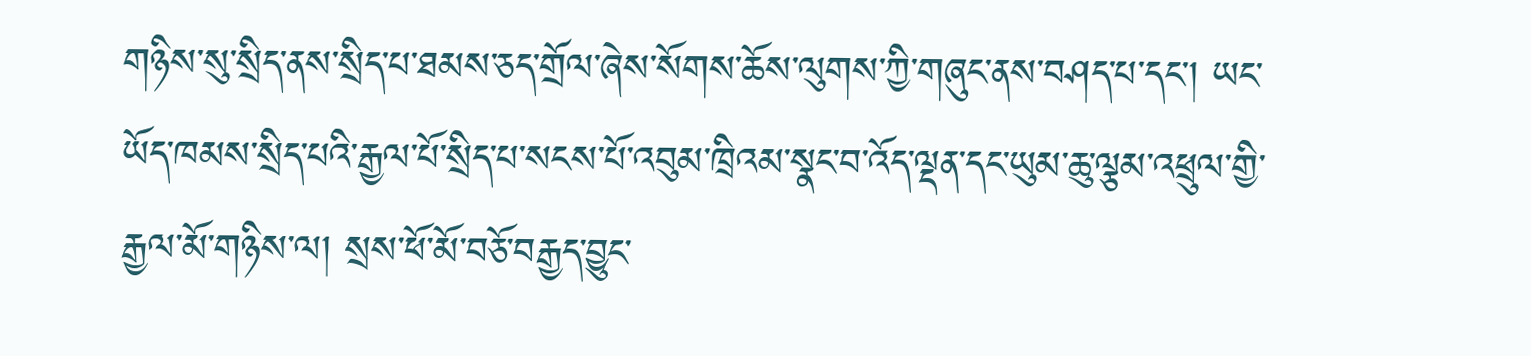གཉིས་སུ་སྲིད་ནས་སྲིད་པ་ཐམས་ཅད་གྲོལ་ཞེས་སོགས་ཆོས་ལུགས་ཀྱི་གཞུང་ནས་བཤད་པ་དང་། ཡང་ཡོད་ཁམས་སྲིད་པའི་རྒྱལ་པོ་སྲིད་པ་སངས་པོ་འབུམ་ཁྲིའམ་སྣང་བ་འོད་ལྡན་དང་ཡུམ་ཆུ་ལྕམ་འཕྲུལ་གྱི་རྒྱལ་མོ་གཉིས་ལ། སྲས་ཕོ་མོ་བཅོ་བརྒྱད་བྱུང་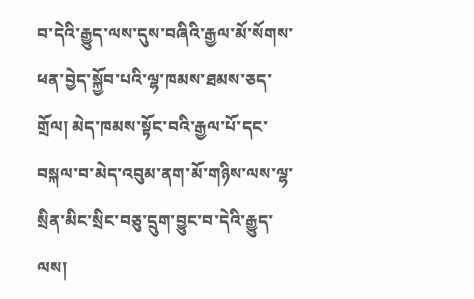བ་དེའི་རྒྱུད་ལས་དུས་བཞིའི་རྒྱལ་མོ་སོགས་ཕན་བྱེད་སྐྱོབ་པའི་ལྷ་ཁམས་ཐམས་ཅད་གྲོལ། མེད་ཁམས་སྟོང་བའི་རྒྱལ་པོ་དང་བསྐལ་བ་མེད་འབུམ་ནག་མོ་གཉིས་ལས་ལྷ་སྲིན་མིང་སྲིང་བཅུ་དྲུག་བྱུང་བ་དེའི་རྒྱུད་ལས།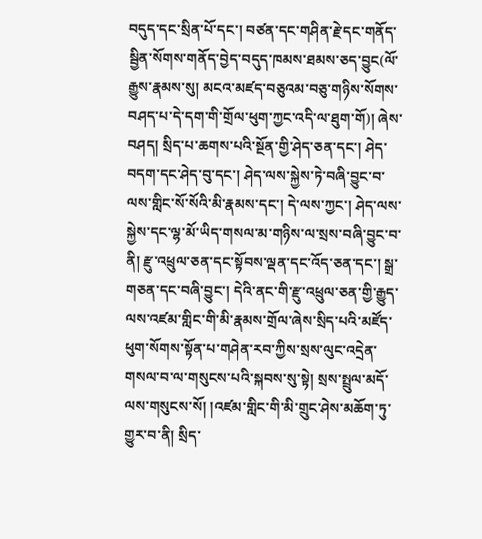བདུད་དང་སྲིན་པོ་དང་། བཙན་དང་གཤིན་རྗེ་དང་གནོད་སྦྱིན་སོགས་གནོད་བྱེད་བདུད་ཁམས་ཐམས་ཅད་བྱུང(ལོ་རྒྱུས་རྣམས་སུ། མངའ་མཛད་བཅུའམ་བཅུ་གཉིས་སོགས་བཤད་པ་དེ་དག་གི་གྲོལ་ཕུག་ཀྱང་འདི་ལ་ཐུག་གོ)། ཞེས་བཤད། སྲིད་པ་ཆགས་པའི་སྔོན་གྱི་ཤེད་ཅན་དང་། ཤེད་བདག་དང་ཤེད་བུ་དང་། ཤེད་ལས་སྐྱེས་ཏེ་བཞི་བྱུང་བ་ལས་གླིང་སོ་སོའི་མི་རྣམས་དང་། དེ་ལས་ཀྱང་། ཤེད་ལས་སྐྱེས་དང་ལྷ་མོ་ཡིད་གསལ་མ་གཉིས་ལ་སྲས་བཞི་བྱུང་བ་ནི། རྫུ་འཕྲུལ་ཅན་དང་སྟོབས་ལྡན་དང་འོད་ཅན་དང་། སྒྲ་གཅན་དང་བཞི་བྱུང་། དེའི་ནང་གི་རྫུ་འཕྲུལ་ཅན་གྱི་རྒྱུད་ལས་འཛམ་གླིང་གི་མི་རྣམས་གྲོལ་ཞེས་སྲིད་པའི་མཛོད་ཕུག་སོགས་སྟོན་པ་གཤེན་རབ་ཀྱིས་སྲས་ལུང་འདྲེན་གསལ་བ་ལ་གསུངས་པའི་སྐབས་སུ་སྟེ། སྲས་སྤྲུལ་མདོ་ལས་གསུངས་སོ། །འཛམ་གླིང་གི་མི་གྲུང་ཤེས་མཆོག་ཏུ་གྱུར་བ་ནི། སྲིད་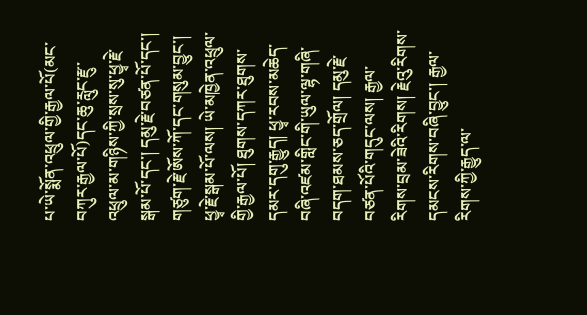པ་ཡེ་སྨོན་འཕྲུལ་གྱི་རྒྱལ་པོ(མང་བཀུར་རྒྱལ་པོ)དང་ཆུ་རླུང་རྫུ་འཕྲུལ་མ་གཉིས་ཀྱི་སྲས་སུ་ཕྱྭ་རྗེ་སྒམ་པོ་དང་། དམུ་རྗེ་བཙན་པོ་དང་། གཙུག་རྗེ་ཨོས་ཀོ་དང་གསུམ་བྱུང་། ཕྱྭ་རྗེ་སྒམ་པོ་ལས། ཡེ་མཁྱེན་འཕྲུལ་གྱི་རྒྱལ་པོ། ཐུགས་དཀར་ཐུགས་དམར་དགུ་རྒྱུད། ཕྱྭ་རབས་མཆེད་བཞི་འཛམ་གླིང་གི་ཡུལ་ལྷ་གཞི་བདག་ཐམས་ཅད་གྲོལ། དམུ་རྗེ་བཙན་པོའི་གདུང་ལས། རྒྱལ་རིགས་བྲམ་ཟེའི་རིགས། རྗེའུ་རིགས་དམངས་རིགས་བཞི་བྱུང་། རྒྱལ་རིགས་ཀྱི་རྒྱུད་ལ་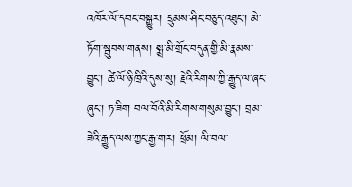འཁོར་ལོ་དབང་བསྒྱུར། དྲུམས་ཤིང་བཅུད་འཐུང་། མེ་ཏོག་སྦུབས་གནས། སྨྲ་མི་གྲོང་བདུན་གྱི་མི་རྣམས་བྱུང་། ཚེ་ལོ་ཉི་ཁྲིའི་དུས་སུ། རྗེའི་རིགས་ཀྱི་རྒྱུད་ལ་ཞང་ཞུང་། ཏ་ཟིག བལ་བོའི་མི་རིགས་གསུམ་བྱུང་། བྲམ་ཟེའི་རྒྱུད་ལས་ཀྱང་རྒྱ་གར། ཕྲོམ། ལི་བལ་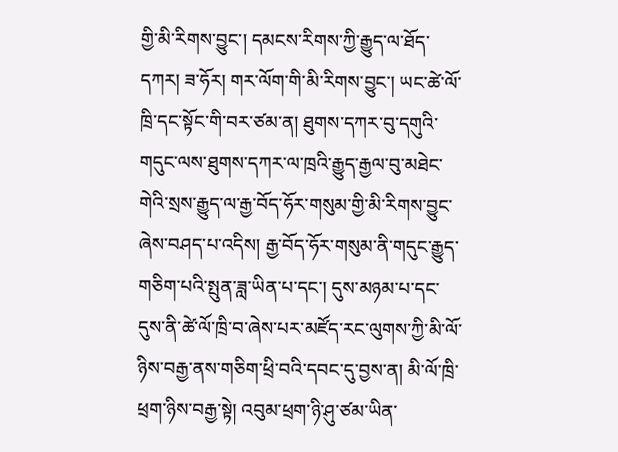གྱི་མི་རིགས་བྱུང་། དམངས་རིགས་ཀྱི་རྒྱུད་ལ་ཐོད་དཀར། ཟ་ཧོར། གར་ལོག་གི་མི་རིགས་བྱུང་། ཡང་ཚེ་ལོ་ཁྲི་དང་སྟོང་གི་བར་ཙམ་ན། ཐུགས་དཀར་བུ་དགུའི་གདུང་ལས་ཐུགས་དཀར་ལ་ཁྲའི་རྒྱུད་རྒྱལ་བུ་མཐེང་གེའི་སྲས་རྒྱུད་ལ་རྒྱ་བོད་ཧོར་གསུམ་གྱི་མི་རིགས་བྱུང་ཞེས་བཤད་པ་འདིས། རྒྱ་བོད་ཧོར་གསུམ་ནི་གདུང་རྒྱུད་གཅིག་པའི་སྤུན་ཟླ་ཡིན་པ་དང་། དུས་མཉམ་པ་དང་དུས་ནི་ཚེ་ལོ་ཁྲི་བ་ཞེས་པར་མཛོད་རང་ལུགས་ཀྱི་མི་ལོ་ཉིས་བརྒྱ་ནས་གཅིག་ཕྲི་བའི་དབང་དུ་བྱས་ན། མི་ལོ་ཁྲི་ཕྲག་ཉིས་བརྒྱ་སྟེ། འབུམ་ཕྲག་ཉི་ཤུ་ཙམ་ཡིན་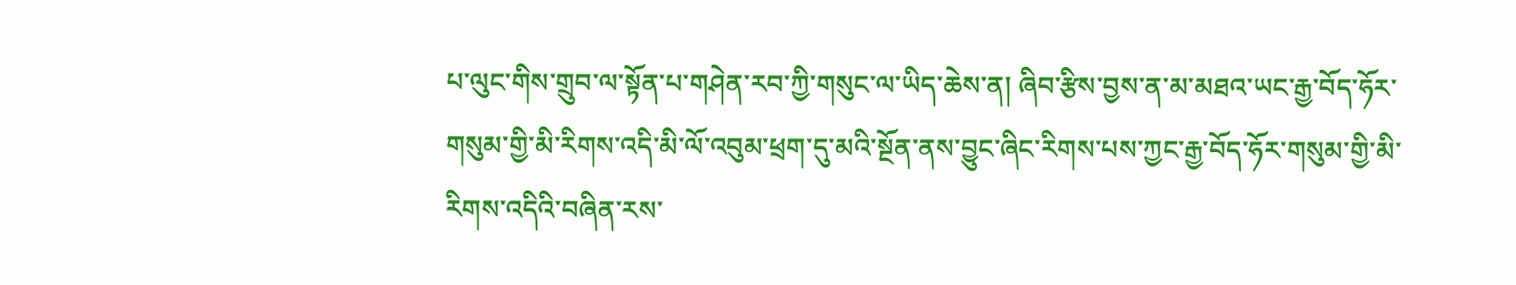པ་ལུང་གིས་གྲུབ་ལ་སྟོན་པ་གཤེན་རབ་ཀྱི་གསུང་ལ་ཡིད་ཆེས་ན། ཞིབ་རྩིས་བྱས་ན་མ་མཐའ་ཡང་རྒྱ་བོད་ཧོར་གསུམ་གྱི་མི་རིགས་འདི་མི་ལོ་འབུམ་ཕྲག་དུ་མའི་སྔོན་ནས་བྱུང་ཞིང་རིགས་པས་ཀྱང་རྒྱ་བོད་ཧོར་གསུམ་གྱི་མི་རིགས་འདིའི་བཞིན་རས་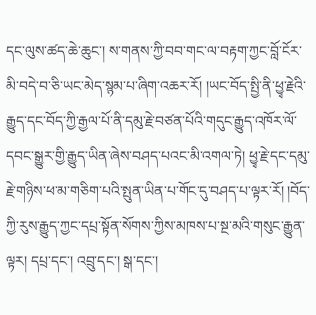དང་ལུས་ཚད་ཆེ་ཆུང་། ས་གནས་ཀྱི་བབ་གང་ལ་བརྟག་ཀྱང་བློ་ངོར་མི་བདེ་བ་ཅི་ཡང་མེད་སྙམ་པ་ཞིག་འཆར་རོ། །ཡང་བོད་སྤྱི་ནི་ཕྱྭ་རྗེའི་རྒྱུད་དང་བོད་ཀྱི་རྒྱལ་པོ་ནི་དམུ་རྗེ་བཙན་པོའི་གདུང་རྒྱུད་འཁོར་ལོ་དབང་སྒྱུར་གྱི་རྒྱུད་ཡིན་ཞེས་བཤད་པའང་མི་འགལ་ཏེ། ཕྱྭ་རྗེ་དང་དམུ་རྗེ་གཉིས་ཕ་མ་གཅིག་པའི་སྤུན་ཡིན་པ་གོང་དུ་བཤད་པ་ལྟར་རོ། །བོད་ཀྱི་རུས་རྒྱུད་ཀྱང་དཔྲ་སྟོན་སོགས་ཀྱིས་མཁས་པ་སྔ་མའི་གསུང་རྒྱུན་ལྟར། དཔྲ་དང་། འབྲུ་དང་། སྒ་དང་།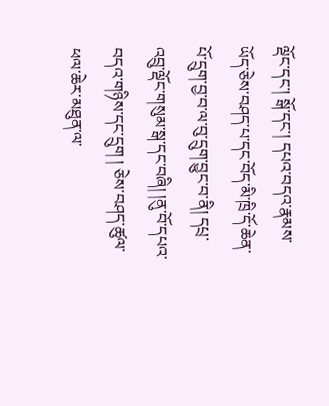ལྡོང་དང་། སྒོ་དང་། དཔའ་བདའ་རྣམས་ཡོད་ཅེས་བཤད་པ་དང་བོད་མི་ཁྲི་དོ་ཆེན་པོ་དྲུག་བྱ་བ་ལ་བུ་དྲུག་བྱུང་བ་ནི། དཔྲ་འབྲུ་ལྡོང་གསུམ་སྒ་དང་བཞི། །ནུ་བོ་དཔའ་བདའ་གཉིས་དང་དྲུག ། ཅེས་བཤད་ཚུལ་ཕལ་ཆེར་མཐུན་ལ་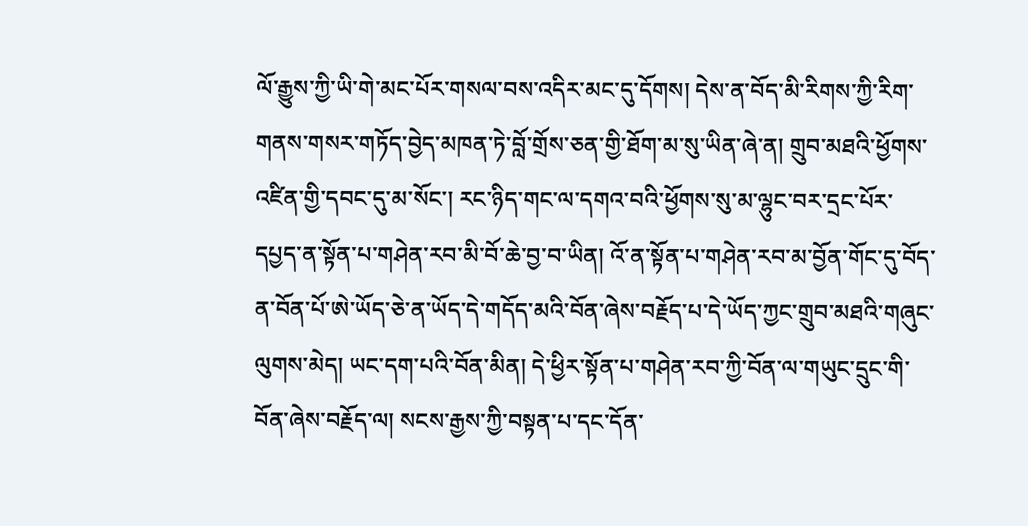ལོ་རྒྱུས་ཀྱི་ཡི་གེ་མང་པོར་གསལ་བས་འདིར་མང་དུ་དོགས། དེས་ན་བོད་མི་རིགས་ཀྱི་རིག་གནས་གསར་གཏོད་བྱེད་མཁན་ཏེ་བློ་གྲོས་ཅན་གྱི་ཐོག་མ་སུ་ཡིན་ཞེ་ན། གྲུབ་མཐའི་ཕྱོགས་འཛིན་གྱི་དབང་དུ་མ་སོང་། རང་ཉིད་གང་ལ་དགའ་བའི་ཕྱོགས་སུ་མ་ལྷུང་བར་དྲང་པོར་དཔྱད་ན་སྟོན་པ་གཤེན་རབ་མི་བོ་ཆེ་བྱ་བ་ཡིན། འོ་ན་སྟོན་པ་གཤེན་རབ་མ་བྱོན་གོང་དུ་བོད་ན་བོན་པོ་ཨེ་ཡོད་ཅེ་ན་ཡོད་དེ་གདོད་མའི་བོན་ཞེས་བརྗོད་པ་དེ་ཡོད་ཀྱང་གྲུབ་མཐའི་གཞུང་ལུགས་མེད། ཡང་དག་པའི་བོན་མིན། དེ་ཕྱིར་སྟོན་པ་གཤེན་རབ་ཀྱི་བོན་ལ་གཡུང་དྲུང་གི་བོན་ཞེས་བརྗོད་ལ། སངས་རྒྱས་ཀྱི་བསྟན་པ་དང་དོན་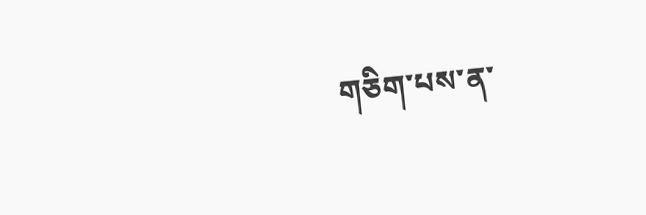གཅིག་པས་ན་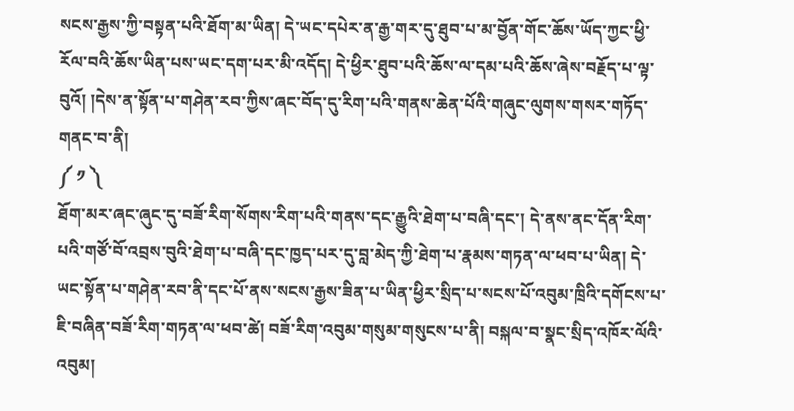སངས་རྒྱས་ཀྱི་བསྟན་པའི་ཐོག་མ་ཡིན། དེ་ཡང་དཔེར་ན་རྒྱ་གར་དུ་ཐུབ་པ་མ་བྱོན་གོང་ཆོས་ཡོད་ཀྱང་ཕྱི་རོལ་བའི་ཆོས་ཡིན་པས་ཡང་དག་པར་མི་འདོད། དེ་ཕྱིར་ཐུབ་པའི་ཆོས་ལ་དམ་པའི་ཆོས་ཞེས་བརྗོད་པ་ལྟ་བུའོ། །དེས་ན་སྟོན་པ་གཤེན་རབ་ཀྱིས་ཞང་བོད་དུ་རིག་པའི་གནས་ཆེན་པོའི་གཞུང་ལུགས་གསར་གཏོད་གནང་བ་ནི།
༼ ༡ ༽
ཐོག་མར་ཞང་ཞུང་དུ་བཟོ་རིག་སོགས་རིག་པའི་གནས་དང་རྒྱུའི་ཐེག་པ་བཞི་དང་། དེ་ནས་ནང་དོན་རིག་པའི་གཙོ་བོ་འབྲས་བུའི་ཐེག་པ་བཞི་དང་ཁྱད་པར་དུ་བླ་མེད་ཀྱི་ཐེག་པ་རྣམས་གཏན་ལ་ཕབ་པ་ཡིན། དེ་ཡང་སྟོན་པ་གཤེན་རབ་ནི་དང་པོ་ནས་སངས་རྒྱས་ཟིན་པ་ཡིན་ཕྱིར་སྲིད་པ་སངས་པོ་འབུམ་ཁྲིའི་དགོངས་པ་ཇི་བཞིན་བཟོ་རིག་གཏན་ལ་ཕབ་ཚེ། བཟོ་རིག་འབུམ་གསུམ་གསུངས་པ་ནི། བསྐལ་བ་སྣང་སྲིད་འཁོར་ལོའི་འབུམ།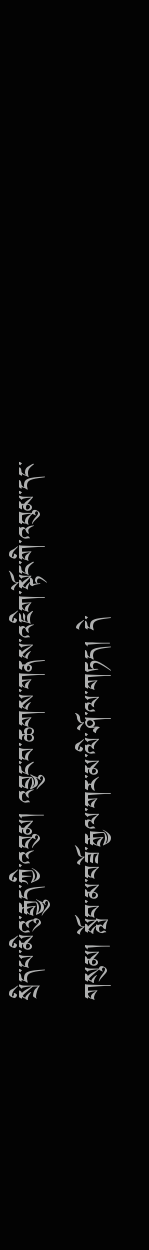སྲིད་པ་མིའུ་རྒྱུད་ཀྱི་འབུམ། འབྱུང་བ་ཆགས་གནས་འཇིག་སྟོང་གི་འབུམ་དང་གསུམ། སློབ་མ་བཟོ་རྒྱལ་གར་མ་ལི་ཤོ་ལ་གཏད། དེ་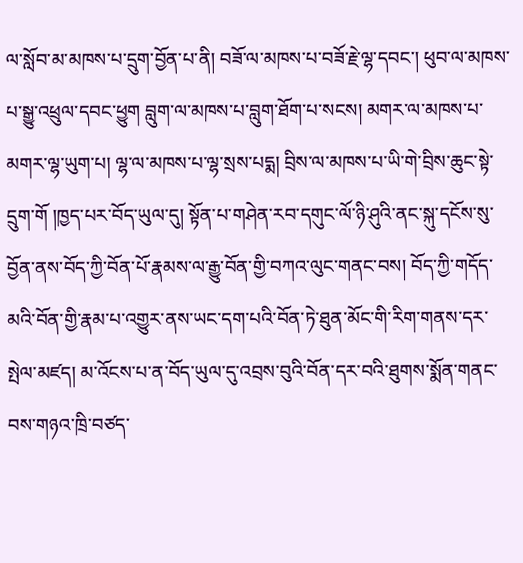ལ་སློབ་མ་མཁས་པ་དྲུག་བྱོན་པ་ནི། བཟོ་ལ་མཁས་པ་བཟོ་རྗེ་ལྷ་དབང་། ཕུབ་ལ་མཁས་པ་སྒྱུ་འཕྲུལ་དབང་ཕྱུག བླུག་ལ་མཁས་པ་བླུག་ཐོག་པ་སངས། མགར་ལ་མཁས་པ་མགར་ལྷ་ཡུག་པ། ལྷ་ལ་མཁས་པ་ལྷ་སྲས་པདྨ། བྲིས་ལ་མཁས་པ་ཡི་གེ་བྲིས་ཆུང་སྟེ་དྲུག་གོ །ཁྱད་པར་བོད་ཡུལ་དུ། སྟོན་པ་གཤེན་རབ་དགུང་ལོ་ཉི་ཤུའི་ནང་སྐུ་དངོས་སུ་བྱོན་ནས་བོད་ཀྱི་བོན་པོ་རྣམས་ལ་རྒྱུ་བོན་གྱི་བཀའ་ལུང་གནང་བས། བོད་ཀྱི་གདོད་མའི་བོན་གྱི་རྣམ་པ་འགྱུར་ནས་ཡང་དག་པའི་བོན་ཏེ་ཐུན་མོང་གི་རིག་གནས་དར་སྤེལ་མཛད། མ་འོངས་པ་ན་བོད་ཡུལ་དུ་འབྲས་བུའི་བོན་དར་བའི་ཐུགས་སྨོན་གནང་བས་གཉའ་ཁྲི་བཙད་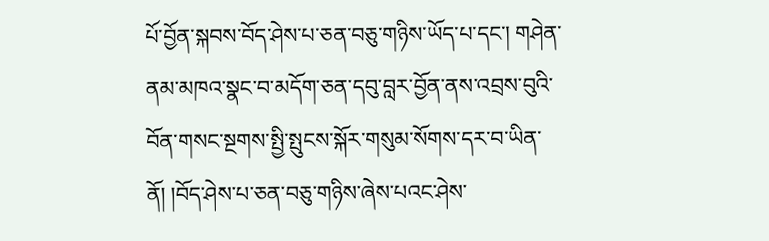པོ་བྱོན་སྐབས་བོད་ཤེས་པ་ཅན་བཅུ་གཉིས་ཡོད་པ་དང་། གཤེན་ནམ་མཁའ་སྣང་བ་མདོག་ཅན་དབུ་བླར་བྱོན་ནས་འབྲས་བུའི་བོན་གསང་སྔགས་སྤྱི་སྤུངས་སྐོར་གསུམ་སོགས་དར་བ་ཡིན་ནོ། །བོད་ཤེས་པ་ཅན་བཅུ་གཉིས་ཞེས་པའང་ཤེས་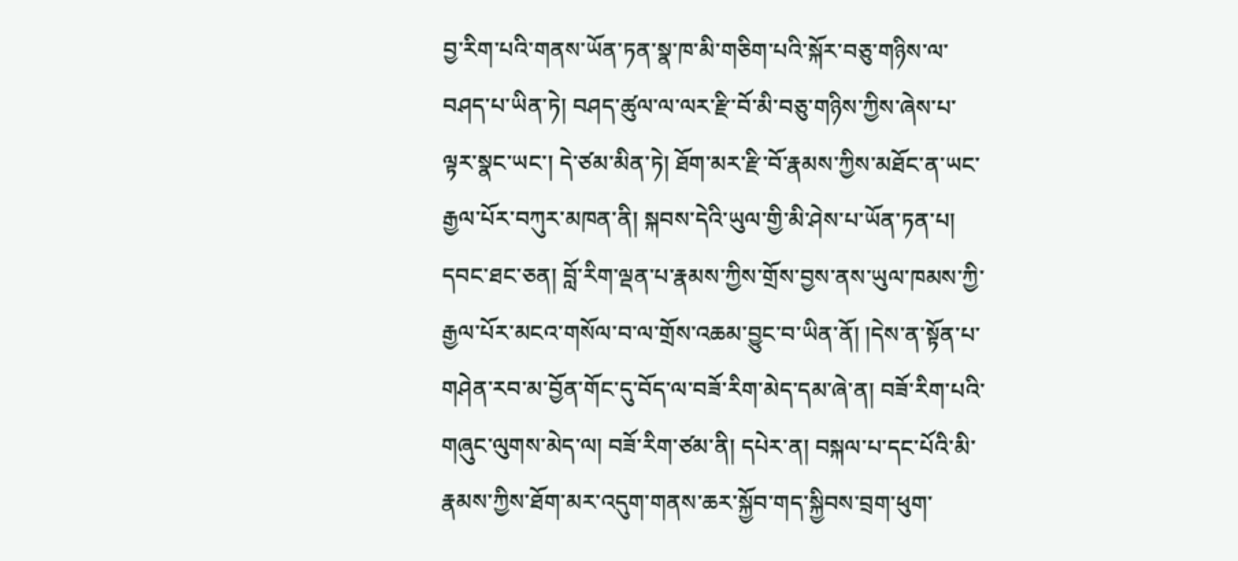བྱ་རིག་པའི་གནས་ཡོན་ཏན་སྣ་ཁ་མི་གཅིག་པའི་སྐོར་བཅུ་གཉིས་ལ་བཤད་པ་ཡིན་ཏེ། བཤད་ཚུལ་ལ་ལར་རྫི་བོ་མི་བཅུ་གཉིས་ཀྱིས་ཞེས་པ་ལྟར་སྣང་ཡང་། དེ་ཙམ་མིན་ཏེ། ཐོག་མར་རྫི་བོ་རྣམས་ཀྱིས་མཐོང་ན་ཡང་རྒྱལ་པོར་བཀུར་མཁན་ནི། སྐབས་དེའི་ཡུལ་གྱི་མི་ཤེས་པ་ཡོན་ཏན་པ། དབང་ཐང་ཅན། བློ་རིག་ལྡན་པ་རྣམས་ཀྱིས་གྲོས་བྱས་ནས་ཡུལ་ཁམས་ཀྱི་རྒྱལ་པོར་མངའ་གསོལ་བ་ལ་གྲོས་འཆམ་བྱུང་བ་ཡིན་ནོ། །དེས་ན་སྟོན་པ་གཤེན་རབ་མ་བྱོན་གོང་དུ་བོད་ལ་བཟོ་རིག་མེད་དམ་ཞེ་ན། བཟོ་རིག་པའི་གཞུང་ལུགས་མེད་ལ། བཟོ་རིག་ཙམ་ནི། དཔེར་ན། བསྐལ་པ་དང་པོའི་མི་རྣམས་ཀྱིས་ཐོག་མར་འདུག་གནས་ཆར་སྐྱོབ་གད་སྐྱིབས་བྲག་ཕུག་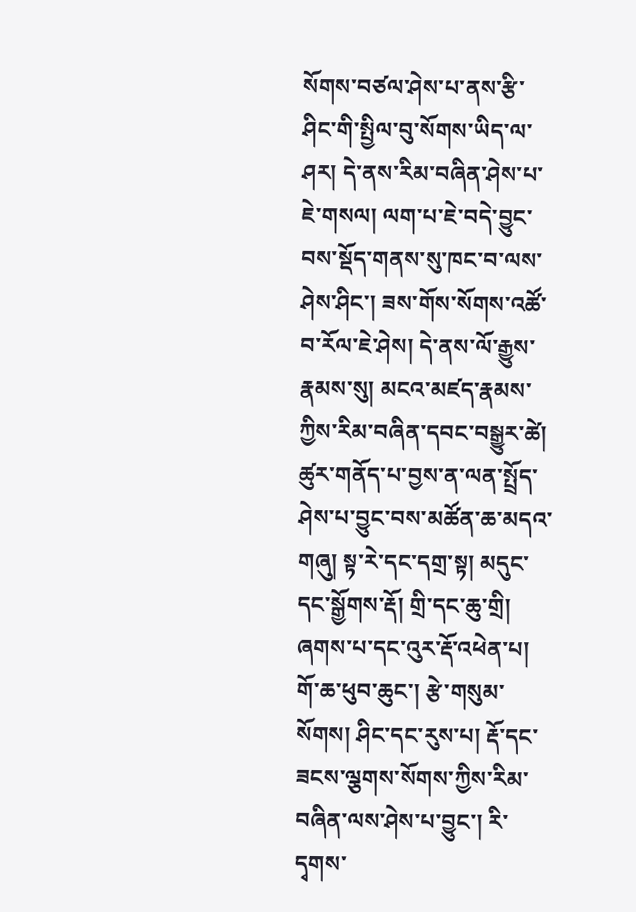སོགས་བཙལ་ཤེས་པ་ནས་རྩི་ཤིང་གི་སྤྱིལ་བུ་སོགས་ཡིད་ལ་ཤར། དེ་ནས་རིམ་བཞིན་ཤེས་པ་ཇེ་གསལ། ལག་པ་ཇེ་བདེ་བྱུང་བས་སྡོད་གནས་སུ་ཁང་བ་ལས་ཤེས་ཤིང་། ཟས་གོས་སོགས་འཚོ་བ་རོལ་ཇེ་ཤེས། དེ་ནས་ལོ་རྒྱུས་རྣམས་སུ། མངའ་མཛད་རྣམས་ཀྱིས་རིམ་བཞིན་དབང་བསྒྱུར་ཚེ། ཚུར་གནོད་པ་བྱས་ན་ལན་སྤྲོད་ཤེས་པ་བྱུང་བས་མཚོན་ཆ་མདའ་གཞུ། སྟ་རེ་དང་དགྲ་སྟ། མདུང་དང་སྒྱོགས་རྡོ། གྲི་དང་ཆུ་གྲི། ཞགས་པ་དང་འུར་རྡོ་འཕེན་པ། གོ་ཆ་ཕུབ་ཆུང་། རྩེ་གསུམ་སོགས། ཤིང་དང་རུས་པ། རྡོ་དང་ཟངས་ལྕགས་སོགས་ཀྱིས་རིམ་བཞིན་ལས་ཤེས་པ་བྱུང་། རི་དྭགས་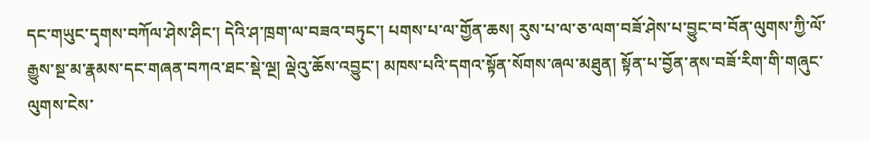དང་གཡུང་དྭགས་བཀོལ་ཤེས་ཤིང་། དེའི་ཤ་ཁྲག་ལ་བཟའ་བཏུང་། པགས་པ་ལ་གྱོན་ཆས། རུས་པ་ལ་ཅ་ལག་བཟོ་ཤེས་པ་བྱུང་བ་བོན་ལུགས་ཀྱི་ལོ་རྒྱུས་སྔ་མ་རྣམས་དང་གཞན་བཀའ་ཐང་སྡེ་ལྔ། ལྡེའུ་ཆོས་འབྱུང་། མཁས་པའི་དགའ་སྟོན་སོགས་ཞལ་མཐུན། སྟོན་པ་བྱོན་ནས་བཟོ་རིག་གི་གཞུང་ལུགས་ངེས་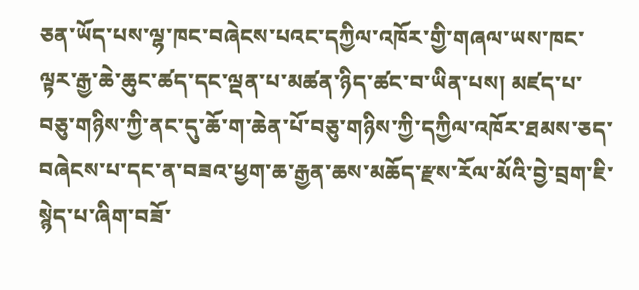ཅན་ཡོད་པས་ལྷ་ཁང་བཞེངས་པའང་དཀྱིལ་འཁོར་གྱི་གཞལ་ཡས་ཁང་ལྟར་རྒྱ་ཆེ་ཆུང་ཚད་དང་ལྡན་པ་མཚན་ཉིད་ཚང་བ་ཡིན་པས། མཛད་པ་བཅུ་གཉིས་ཀྱི་ནང་དུ་ཆོ་ག་ཆེན་པོ་བཅུ་གཉིས་ཀྱི་དཀྱིལ་འཁོར་ཐམས་ཅད་བཞེངས་པ་དང་ན་བཟའ་ཕྱག་ཆ་རྒྱན་ཆས་མཆོད་རྫས་རོལ་མོའི་བྱེ་བྲག་ཇི་སྙེད་པ་ཞིག་བཟོ་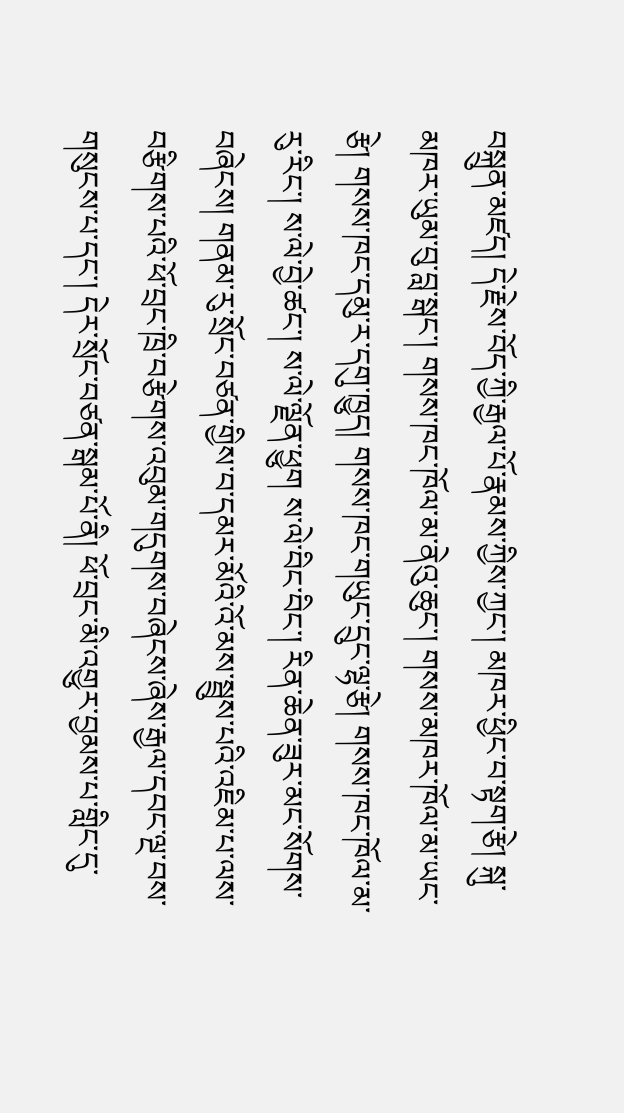བསྐྲུན་མཛད། དེ་རྗེས་བོད་ཀྱི་རྒྱལ་པོ་རྣམས་ཀྱིས་ཀྱང་། མཁར་ཕྱིང་བ་སྟག་རྩེ། སྐུ་མཁར་ཡུམ་བུ་བླ་སྒང་། གསས་ཁང་ཁོལ་མ་ནེའུ་ཆུང་། གསས་མཁར་ཁོལ་མ་ཡང་རྩེ། གསས་ཁང་དམུ་ར་དགུ་ཁྱུད། གསས་ཁང་གཡུང་དྲུང་ལྷ་རྩེ། གསས་ཁང་ཁོལ་མ་རུ་རིང་། ས་ལེ་བྱེ་ཚང་། ས་ལེ་ལྗོན་ཕྱུག ས་ལེ་བིང་བིང་། རིན་ཆེན་ཟུར་མང་སོགས་བཞེངས། གནམ་རུ་སྲོང་བཙན་གྱིས་བ་དམར་མོའི་འོ་མས་སྦྲུས་པའི་འཇིམ་པ་ལས་བརྩིགས་པའི་ཕོ་བྲང་ཁྲི་བརྩེགས་འབུམ་གདུགས་བཞེངས་ཞེས་རྒྱལ་དབང་ལྔ་བས་གསུངས་པ་དང་། དེར་སྲོང་བཙན་སྒམ་པོ་ནི། ཕོ་བྲང་མི་འགྱུར་བྱམས་པ་གླིང་དུ་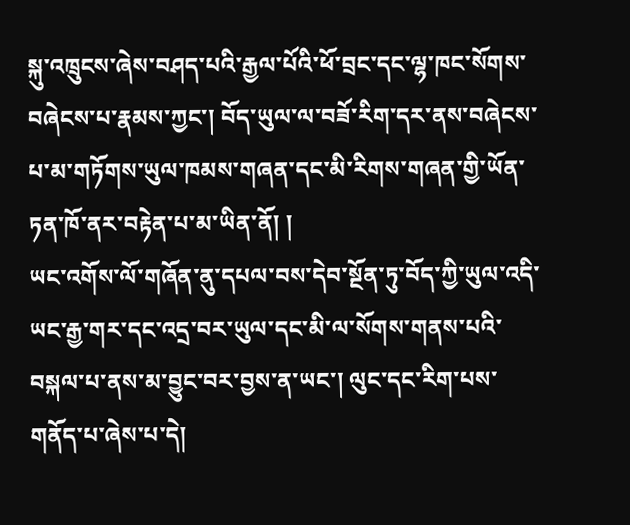སྐུ་འཁྲུངས་ཞེས་བཤད་པའི་རྒྱལ་པོའི་ཕོ་བྲང་དང་ལྷ་ཁང་སོགས་བཞེངས་པ་རྣམས་ཀྱང་། བོད་ཡུལ་ལ་བཟོ་རིག་དར་ནས་བཞེངས་པ་མ་གཏོགས་ཡུལ་ཁམས་གཞན་དང་མི་རིགས་གཞན་གྱི་ཡོན་ཏན་ཁོ་ནར་བརྟེན་པ་མ་ཡིན་ནོ། །
ཡང་འགོས་ལོ་གཞོན་ནུ་དཔལ་བས་དེབ་སྔོན་ཏུ་བོད་ཀྱི་ཡུལ་འདི་ཡང་རྒྱ་གར་དང་འདྲ་བར་ཡུལ་དང་མི་ལ་སོགས་གནས་པའི་བསྐལ་པ་ནས་མ་བྱུང་བར་བྱས་ན་ཡང་། ལུང་དང་རིག་པས་གནོད་པ་ཞེས་པ་དེ།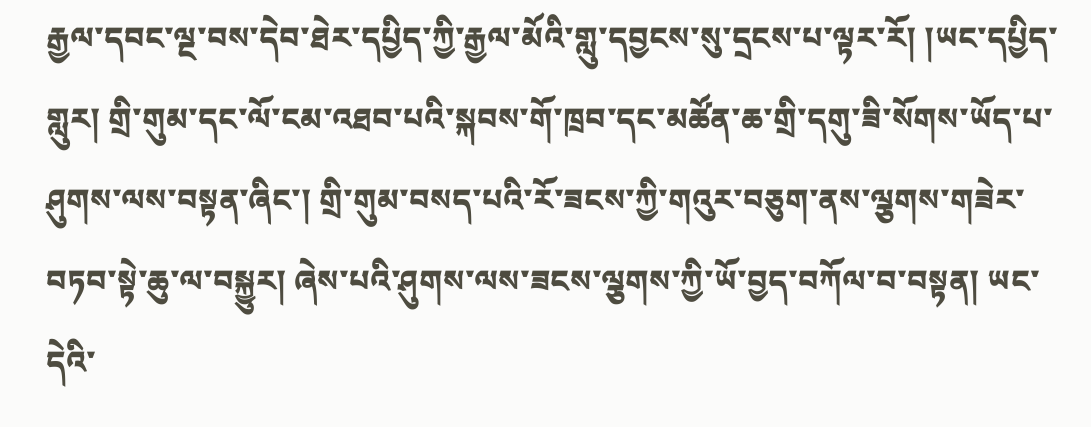རྒྱལ་དབང་ལྔ་བས་དེབ་ཐེར་དཔྱིད་ཀྱི་རྒྱལ་མོའི་གླུ་དབྱངས་སུ་དྲངས་པ་ལྟར་རོ། །ཡང་དཔྱིད་གླུར། གྲི་གུམ་དང་ལོ་ངམ་འཐབ་པའི་སྐབས་གོ་ཁྲབ་དང་མཚོན་ཆ་གྲི་དགུ་ཟི་སོགས་ཡོད་པ་ཤུགས་ལས་བསྟན་ཞིང་། གྲི་གུམ་བསད་པའི་རོ་ཟངས་ཀྱི་གའུར་བཅུག་ནས་ལྕགས་གཟེར་བཏབ་སྟེ་ཆུ་ལ་བསྐྱུར། ཞེས་པའི་ཤུགས་ལས་ཟངས་ལྕགས་ཀྱི་ཡོ་བྱད་བཀོལ་བ་བསྟན། ཡང་དེའི་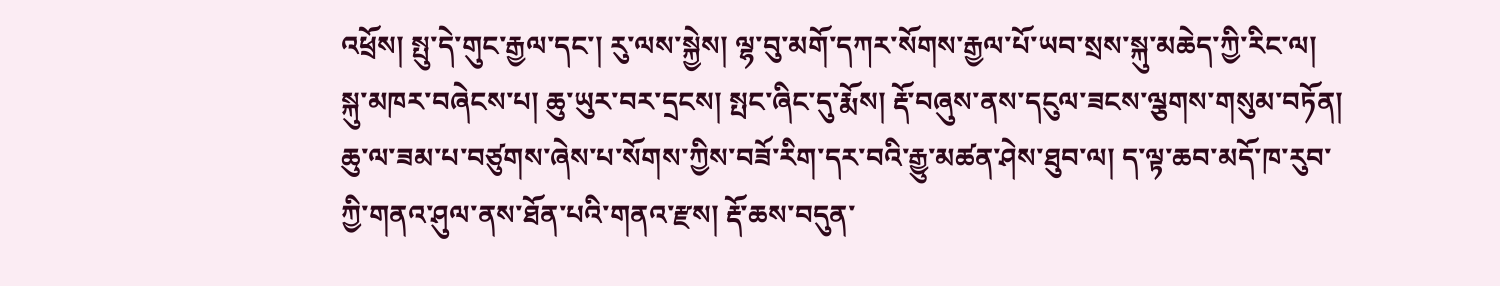འཕྲོས། སྤུ་དེ་གུང་རྒྱལ་དང་། རུ་ལས་སྐྱེས། ལྷ་བུ་མགོ་དཀར་སོགས་རྒྱལ་པོ་ཡབ་སྲས་སྐུ་མཆེད་ཀྱི་རིང་ལ། སྐུ་མཁར་བཞེངས་པ། ཆུ་ཡུར་བར་དྲངས། སྤང་ཞིང་དུ་རྨོས། རྡོ་བཞུས་ནས་དངུལ་ཟངས་ལྕགས་གསུམ་བཏོན། ཆུ་ལ་ཟམ་པ་བཙུགས་ཞེས་པ་སོགས་ཀྱིས་བཟོ་རིག་དར་བའི་རྒྱུ་མཚན་ཤེས་ཐུབ་ལ། ད་ལྟ་ཆབ་མདོ་ཁ་རུབ་ཀྱི་གནའ་ཤུལ་ནས་ཐོན་པའི་གནའ་རྫས། རྡོ་ཆས་བདུན་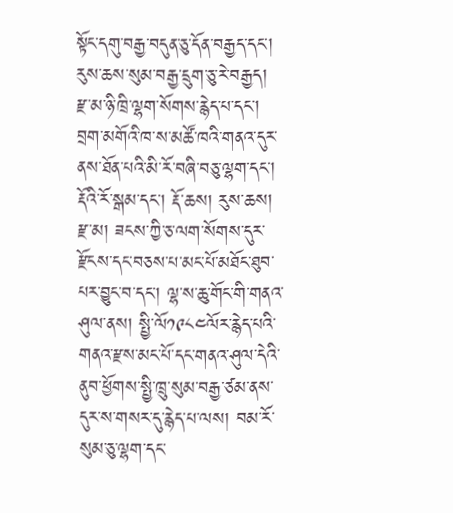སྟོང་དགུ་བརྒྱ་བདུན་ཅུ་དོན་བརྒྱད་དང་། རུས་ཆས་སུམ་བརྒྱ་དྲུག་ཅུ་རེ་བརྒྱད། རྫ་མ་ཉི་ཁྲི་ལྷག་སོགས་རྙེད་པ་དང་། བྲག་མགོའི་ཁ་ས་མཚོ་ཁའི་གནའ་དུར་ནས་ཐོན་པའི་མི་རོ་བཞི་བཅུ་ལྷག་དང་། རྡོའི་རོ་སྒམ་དང་། རྡོ་ཆས། རུས་ཆས། རྫ་མ། ཟངས་ཀྱི་ཅ་ལག་སོགས་དུར་རྫོངས་དང་བཅས་པ་མང་པོ་མཐོང་ཐུབ་པར་བྱུང་བ་དང་། ལྷ་ས་ཆུ་གོང་གི་གནའ་ཤུལ་ནས། སྤྱི་ལོ༡༩༨༤ལོར་རྙེད་པའི་གནའ་རྫས་མང་པོ་དང་གནའ་ཤུལ་དེའི་ནུབ་ཕྱོགས་སྤྱི་ཁྲུ་སུམ་བརྒྱ་ཙམ་ནས་དུར་ས་གསར་དུ་རྙེད་པ་ལས། བམ་རོ་སུམ་ཅུ་ལྷག་དང་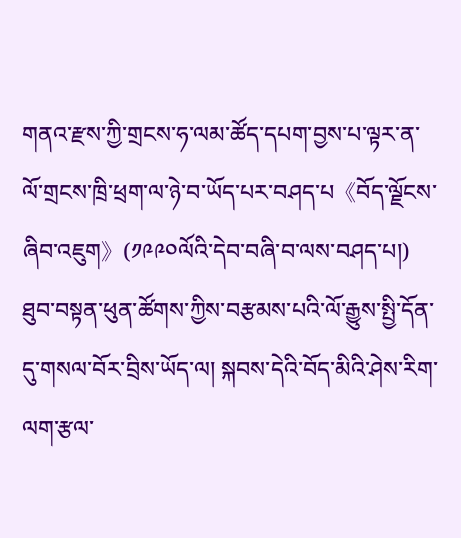གནའ་རྫས་ཀྱི་གྲངས་ཧ་ལམ་ཚོད་དཔག་བྱས་པ་ལྟར་ན་ལོ་གྲངས་ཁྲི་ཕྲག་ལ་ཉེ་བ་ཡོད་པར་བཤད་པ《བོད་ལྗོངས་ཞིབ་འཇུག》(༡༩༩༠ལོའི་དེབ་བཞི་བ་ལས་བཤད་པ།) ཐུབ་བསྟན་ཕུན་ཚོགས་ཀྱིས་བརྩམས་པའི་ལོ་རྒྱུས་སྤྱི་དོན་དུ་གསལ་བོར་བྲིས་ཡོད་ལ། སྐབས་དེའི་བོད་མིའི་ཤེས་རིག་ལག་རྩལ་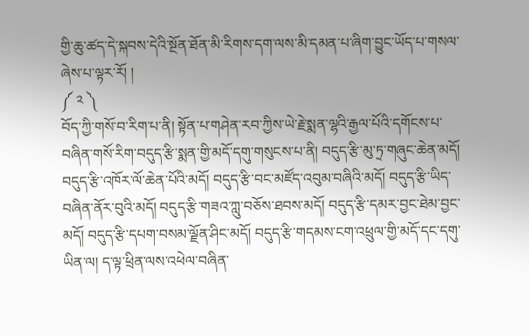གྱི་ཆུ་ཚད་དེ་སྐབས་དེའི་སྔོན་ཐོན་མི་རིགས་དག་ལས་མི་དམན་པ་ཞིག་བྱུང་ཡོད་པ་གསལ་ཞེས་པ་ལྟར་རོ། །
༼ ༢ ༽
བོད་ཀྱི་གསོ་བ་རིག་པ་ནི། སྟོན་པ་གཤེན་རབ་ཀྱིས་ཡེ་རྗེ་སྨན་ལྷའི་རྒྱལ་པོའི་དགོངས་པ་བཞིན་གསོ་རིག་བདུད་རྩི་སྨན་གྱི་མདོ་དགུ་གསུངས་པ་ནི། བདུད་རྩི་མུ་ཏྲ་གཞུང་ཆེན་མདོ། བདུད་རྩི་འཁོར་ལོ་ཆེན་པོའི་མདོ། བདུད་རྩི་བང་མཛོད་འབུམ་བཞིའི་མདོ། བདུད་རྩི་ཡིད་བཞིན་ནོར་བུའི་མདོ། བདུད་རྩི་གཟའ་ཀླུ་བཅོས་ཐབས་མདོ། བདུད་རྩི་དམར་བྱང་ཐེམ་བྱང་མདོ། བདུད་རྩི་དཔག་བསམ་ལྗོན་ཤིང་མདོ། བདུད་རྩི་གདམས་ངག་འཕྲུལ་གྱི་མདོ་དང་དགུ་ཡིན་ལ། ད་ལྟ་ཕྲིན་ལས་འཕེལ་བཞིན་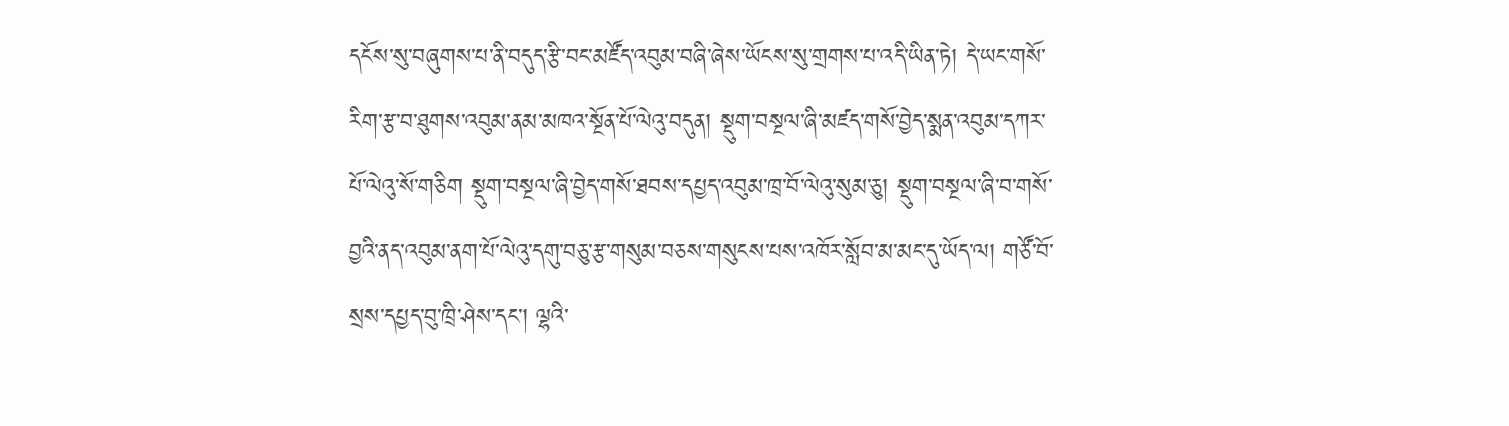དངོས་སུ་བཞུགས་པ་ནི་བདུད་རྩི་བང་མཛོད་འབུམ་བཞི་ཞེས་ཡོངས་སུ་གྲགས་པ་འདི་ཡིན་ཏེ། དེ་ཡང་གསོ་རིག་རྩ་བ་ཐུགས་འབུམ་ནམ་མཁའ་སྔོན་པོ་ལེའུ་བདུན། སྡུག་བསྔལ་ཞི་མཛད་གསོ་བྱེད་སྨན་འབུམ་དཀར་པོ་ལེའུ་སོ་གཅིག སྡུག་བསྔལ་ཞི་བྱེད་གསོ་ཐབས་དཔྱད་འབུམ་ཁྲ་བོ་ལེའུ་སུམ་ཅུ། སྡུག་བསྔལ་ཞི་བ་གསོ་བྱའི་ནད་འབུམ་ནག་པོ་ལེའུ་དགུ་བཅུ་རྩ་གསུམ་བཅས་གསུངས་པས་འཁོར་སློབ་མ་མང་དུ་ཡོད་ལ། གཙོ་བོ་སྲས་དཔྱད་བུ་ཁྲི་ཤེས་དང་། ལྷའི་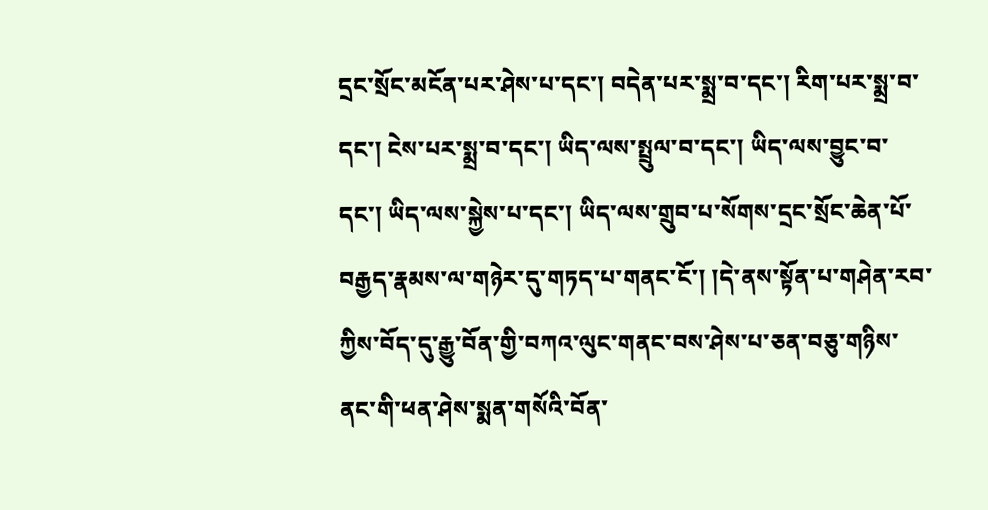དྲང་སྲོང་མངོན་པར་ཤེས་པ་དང་། བདེན་པར་སྨྲ་བ་དང་། རིག་པར་སྨྲ་བ་དང་། ངེས་པར་སྨྲ་བ་དང་། ཡིད་ལས་སྤྲུལ་བ་དང་། ཡིད་ལས་བྱུང་བ་དང་། ཡིད་ལས་སྐྱེས་པ་དང་། ཡིད་ལས་གྲུབ་པ་སོགས་དྲང་སྲོང་ཆེན་པོ་བརྒྱད་རྣམས་ལ་གཉེར་དུ་གཏད་པ་གནང་ངོ་། །དེ་ནས་སྟོན་པ་གཤེན་རབ་ཀྱིས་བོད་དུ་རྒྱུ་བོན་གྱི་བཀའ་ལུང་གནང་བས་ཤེས་པ་ཅན་བཅུ་གཉིས་ནང་གི་ཕན་ཤེས་སྨན་གསོའི་བོན་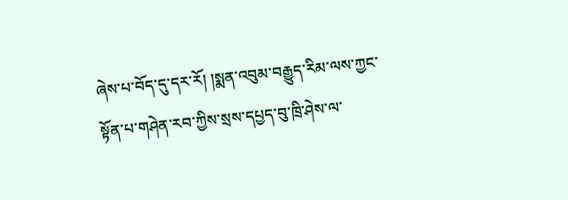ཞེས་པ་བོད་དུ་དར་རོ། །སྨན་འབུམ་བརྒྱུད་རིམ་ལས་ཀྱང་སྟོན་པ་གཤེན་རབ་ཀྱིས་སྲས་དཔྱད་བུ་ཁྲི་ཤེས་ལ་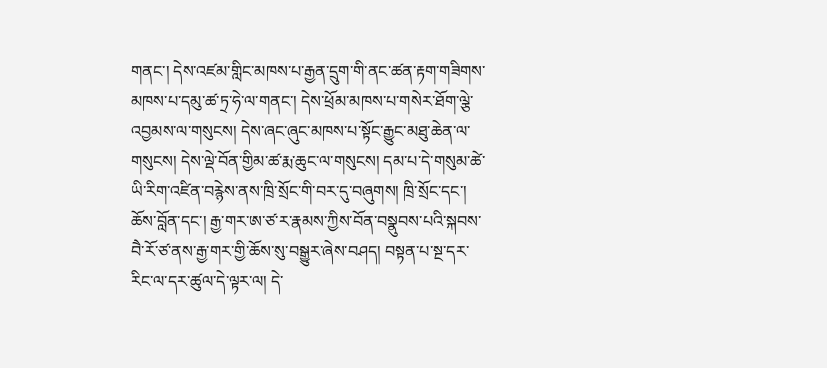གནང་། དེས་འཛམ་གླིང་མཁས་པ་རྒྱན་དྲུག་གི་ནང་ཚན་རྟག་གཟིགས་མཁས་པ་དམུ་ཚ་ཏྲ་ཧེ་ལ་གནང་། དེས་ཕྲོམ་མཁས་པ་གསེར་ཐོག་ལྕེ་འབྱམས་ལ་གསུངས། དེས་ཞང་ཞུང་མཁས་པ་སྟོང་རྒྱུང་མཐུ་ཆེན་ལ་གསུངས། དེས་ལྡེ་བོན་གྱིམ་ཚ་རྨ་ཆུང་ལ་གསུངས། དམ་པ་དེ་གསུམ་ཚེ་ཡི་རིག་འཛིན་བརྙེས་ནས་ཁྲི་སྲོང་གི་བར་དུ་བཞུགས། ཁྲི་སྲོང་དང་། ཆོས་བློན་དང་། རྒྱ་གར་ཨ་ཙ་ར་རྣམས་ཀྱིས་བོན་བསྣུབས་པའི་སྐབས་བཻ་རོ་ཙ་ནས་རྒྱ་གར་གྱི་ཆོས་སུ་བསྒྱུར་ཞེས་བཤད། བསྟན་པ་སྔ་དར་རིང་ལ་དར་ཚུལ་དེ་ལྟར་ལ། དེ་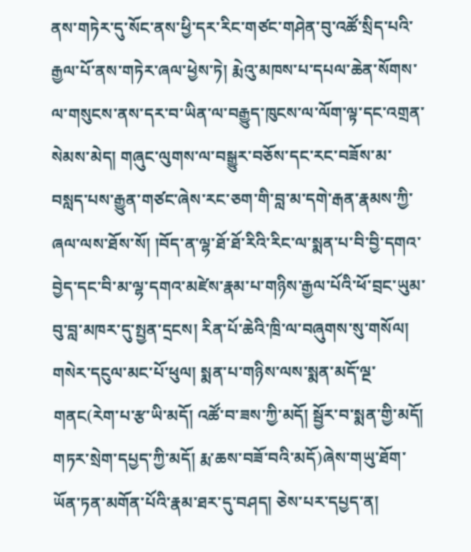ནས་གཏེར་དུ་སོང་ནས་ཕྱི་དར་རིང་གཙང་གཤེན་བུ་འཚོ་སྲིད་པའི་རྒྱལ་པོ་ནས་གཏེར་ཞལ་ཕྱེས་ཏེ། རྨེའུ་མཁས་པ་དཔལ་ཆེན་སོགས་ལ་གསུངས་ནས་དར་བ་ཡིན་ལ་བརྒྱུད་ཁུངས་ལ་ལོག་ལྟ་དང་འགྲན་སེམས་མེད། གཞུང་ལུགས་ལ་བསྒྱུར་བཅོས་དང་རང་བཟོས་མ་བསླད་པས་རྒྱུན་གཙང་ཞེས་རང་ཅག་གི་བླ་མ་དགེ་རྒན་རྣམས་ཀྱི་ཞལ་ལས་ཐོས་སོ། །བོད་ན་ལྷ་ཐོ་ཐོ་རིའི་རིང་ལ་སྨན་པ་བི་བྱི་དགའ་བྱེད་དང་བི་མ་ལྷ་དགའ་མཛེས་རྣམ་པ་གཉིས་རྒྱལ་པོའི་ཕོ་བྲང་ཡུམ་བུ་བླ་མཁར་དུ་སྤྱན་དྲངས། རིན་པོ་ཆེའི་ཁྲི་ལ་བཞུགས་སུ་གསོལ། གསེར་དངུལ་མང་པོ་ཕུལ། སྨན་པ་གཉིས་ལས་སྨན་མདོ་ལྔ་གནང(རེག་པ་རྩ་ཡི་མདོ། འཚོ་བ་ཟས་ཀྱི་མདོ། སྦྱོར་བ་སྨན་གྱི་མདོ། གཏར་སྲེག་དཔྱད་ཀྱི་མདོ། རྨ་ཆས་བཟོ་བའི་མདོ)ཞེས་གཡུ་ཐོག་ཡོན་ཏན་མགོན་པོའི་རྣམ་ཐར་དུ་བཤད། ཅེས་པར་དཔྱད་ན།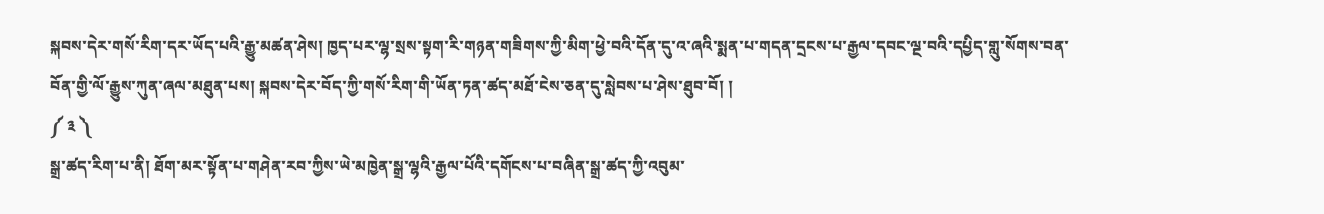སྐབས་དེར་གསོ་རིག་དར་ཡོད་པའི་རྒྱུ་མཚན་ཤེས། ཁྱད་པར་ལྷ་སྲས་སྟག་རི་གཉན་གཟིགས་ཀྱི་མིག་ཕྱེ་བའི་དོན་དུ་འ་ཞའི་སྨན་པ་གདན་དྲངས་པ་རྒྱལ་དབང་ལྔ་བའི་དཔྱིད་གླུ་སོགས་བན་བོན་གྱི་ལོ་རྒྱུས་ཀུན་ཞལ་མཐུན་པས། སྐབས་དེར་བོད་ཀྱི་གསོ་རིག་གི་ཡོན་ཏན་ཚད་མཐོ་ངེས་ཅན་དུ་སླེབས་པ་ཤེས་ཐུབ་བོ། །
༼ ༣ ༽
སྒྲ་ཚད་རིག་པ་ནི། ཐོག་མར་སྟོན་པ་གཤེན་རབ་ཀྱིས་ཡེ་མཁྱེན་སྒྲ་ལྷའི་རྒྱལ་པོའི་དགོངས་པ་བཞིན་སྒྲ་ཚད་ཀྱི་འབུམ་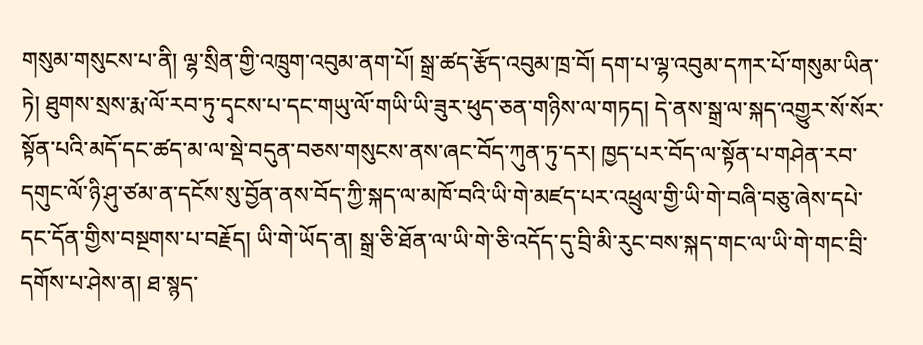གསུམ་གསུངས་པ་ནི། ལྷ་སྲིན་གྱི་འཁྲུག་འབུམ་ནག་པོ། སྒྲ་ཚད་རྩོད་འབུམ་ཁྲ་བོ། དག་པ་ལྷ་འབུམ་དཀར་པོ་གསུམ་ཡིན་ཏེ། ཐུགས་སྲས་རྨ་ལོ་རབ་ཏུ་དྭངས་པ་དང་གཡུ་ལོ་གཡི་ཡི་ཟུར་ཕུད་ཅན་གཉིས་ལ་གཏད། དེ་ནས་སྒྲ་ལ་སྐད་འགྱུར་སོ་སོར་སྟོན་པའི་མདོ་དང་ཚད་མ་ལ་སྡེ་བདུན་བཅས་གསུངས་ནས་ཞང་བོད་ཀུན་ཏུ་དར། ཁྱད་པར་བོད་ལ་སྟོན་པ་གཤེན་རབ་དགུང་ལོ་ཉི་ཤུ་ཙམ་ན་དངོས་སུ་བྱོན་ནས་བོད་ཀྱི་སྐད་ལ་མཁོ་བའི་ཡི་གེ་མཛད་པར་འཕྲུལ་གྱི་ཡི་གེ་བཞི་བཅུ་ཞེས་དཔེ་དང་དོན་གྱིས་བསྔགས་པ་བརྗོད། ཡི་གེ་ཡོད་ན། སྒྲ་ཅི་ཐོན་ལ་ཡི་གེ་ཅི་འདོད་དུ་བྲི་མི་རུང་བས་སྐད་གང་ལ་ཡི་གེ་གང་བྲི་དགོས་པ་ཤེས་ན། ཐ་སྙད་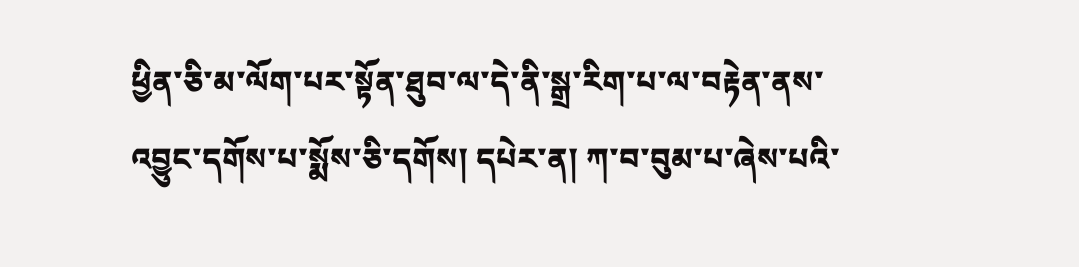ཕྱིན་ཅི་མ་ལོག་པར་སྟོན་ཐུབ་ལ་དེ་ནི་སྒྲ་རིག་པ་ལ་བརྟེན་ནས་འབྱུང་དགོས་པ་སྨོས་ཅི་དགོས། དཔེར་ན། ཀ་བ་བུམ་པ་ཞེས་པའི་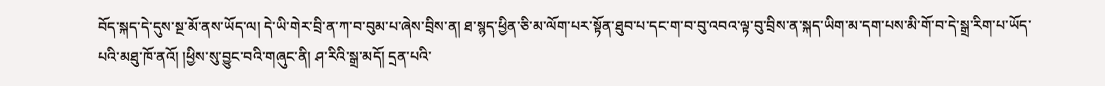བོད་སྐད་དེ་དུས་སྔ་མོ་ནས་ཡོད་ལ། དེ་ཡི་གེར་བྲི་ན་ཀ་བ་བུམ་པ་ཞེས་བྲིས་ན། ཐ་སྙད་ཕྱིན་ཅི་མ་ལོག་པར་སྟོན་ཐུབ་པ་དང་ག་བ་བུ་འབའ་ལྟ་བུ་བྲིས་ན་སྐད་ཡིག་མ་དག་པས་མི་གོ་བ་དེ་སྒྲ་རིག་པ་ཡོད་པའི་མཐུ་ཁོ་ནའོ། །ཕྱིས་སུ་བྱུང་བའི་གཞུང་ནི། ཤ་རིའི་སྒྲ་མདོ། དྲན་པའི་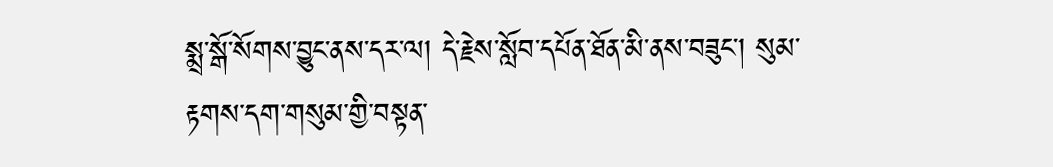སྨྲ་སྒོ་སོགས་བྱུང་ནས་དར་ལ། དེ་རྗེས་སློབ་དཔོན་ཐོན་མི་ནས་བཟུང་། སུམ་རྟགས་དག་གསུམ་གྱི་བསྟན་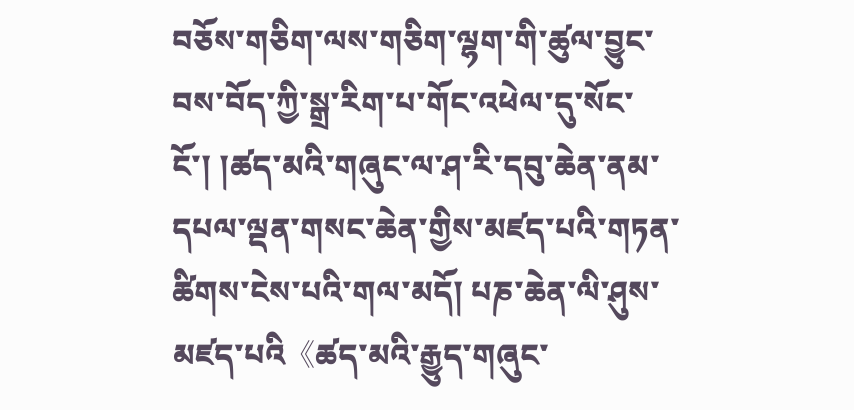བཅོས་གཅིག་ལས་གཅིག་ལྷག་གི་ཚུལ་བྱུང་བས་བོད་ཀྱི་སྒྲ་རིག་པ་གོང་འཕེལ་དུ་སོང་ངོ་། །ཚད་མའི་གཞུང་ལ་ཤ་རི་དབུ་ཆེན་ནམ་དཔལ་ལྡན་གསང་ཆེན་གྱིས་མཛད་པའི་གཏན་ཚིགས་ངེས་པའི་གལ་མདོ། པཎ་ཆེན་ལི་ཤུས་མཛད་པའི《ཚད་མའི་རྒྱུད་གཞུང་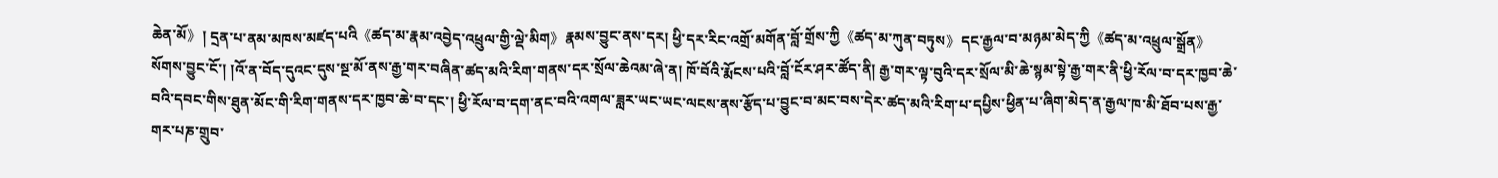ཆེན་མོ》། དྲན་པ་ནམ་མཁས་མཛད་པའི《ཚད་མ་རྣམ་འབྱེད་འཕྲུལ་གྱི་ལྡེ་མིག》རྣམས་བྱུང་ནས་དར། ཕྱི་དར་རིང་འགྲོ་མགོན་བློ་གྲོས་ཀྱི《ཚད་མ་ཀུན་བཏུས》དང་རྒྱལ་བ་མཉམ་མེད་ཀྱི《ཚད་མ་འཕྲུལ་སྒྲོན》སོགས་བྱུང་ངོ་། །འོ་ན་བོད་དུའང་དུས་སྔ་མོ་ནས་རྒྱ་གར་བཞིན་ཚད་མའི་རིག་གནས་དར་སྲོལ་ཆེའམ་ཞེ་ན། ཁོ་བོའི་རྨོངས་པའི་བློ་ངོར་ཤར་ཚོད་ནི། རྒྱ་གར་ལྟ་བུའི་དར་སྲོལ་མི་ཆེ་སྙམ་སྟེ་རྒྱ་གར་ནི་ཕྱི་རོལ་བ་དར་ཁྱབ་ཆེ་བའི་དབང་གིས་ཐུན་མོང་གི་རིག་གནས་དར་ཁྱབ་ཆེ་བ་དང་། ཕྱི་རོལ་བ་དག་ནང་བའི་འགལ་ཟླར་ཡང་ཡང་ལངས་ནས་རྩོད་པ་བྱུང་བ་མང་བས་དེར་ཚད་མའི་རིག་པ་དཔྱིས་ཕྱིན་པ་ཞིག་མེད་ན་རྒྱལ་ཁ་མི་ཐོབ་པས་རྒྱ་གར་པཎ་གྲུབ་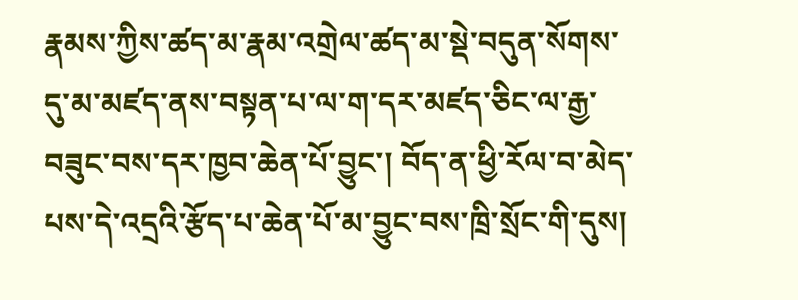རྣམས་ཀྱིས་ཚད་མ་རྣམ་འགྲེལ་ཚད་མ་སྡེ་བདུན་སོགས་དུ་མ་མཛད་ནས་བསྟན་པ་ལ་ག་དར་མཛད་ཅིང་ལ་རྒྱ་བཟུང་བས་དར་ཁྱབ་ཆེན་པོ་བྱུང་། བོད་ན་ཕྱི་རོལ་བ་མེད་པས་དེ་འདྲའི་རྩོད་པ་ཆེན་པོ་མ་བྱུང་བས་ཁྲི་སྲོང་གི་དུས།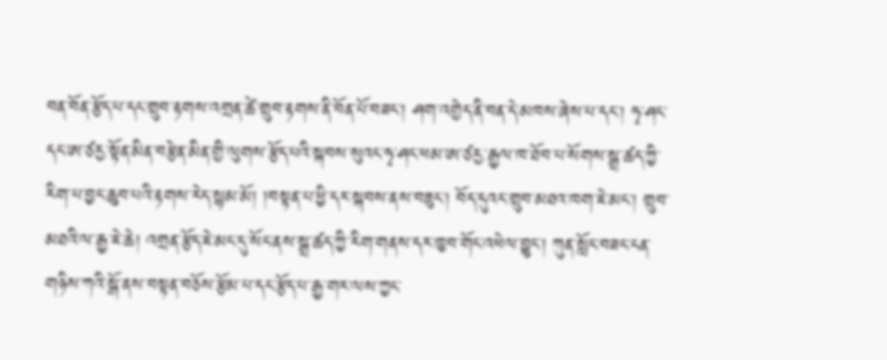བན་བོན་རྩོད་པ་དང་གྲུབ་རྟགས་འགྲན་ཚེ་གྲུབ་རྟགས་ནི་བོན་པོ་བཟང་། ཤག་འགྱེད་ནི་བན་དེ་མཁས་ཞེས་པ་དང་། ཧྭ་ཤང་དང་ཨ་ཙརྱ་སྟོན་མིན་བརྩེན་མིན་གྱི་ལུགས་རྩོད་པའི་སྐབས་སུའང་ཧྭ་ཤང་ཕམ་ཨ་ཙརྱ་རྒྱལ་ཁ་ཐོབ་པ་སོགས་སྒྲ་ཚད་ཀྱི་རིག་པ་བྱང་ཆུབ་པའི་རྟགས་རེད་སྙམ་མོ། །བསྟན་པ་ཕྱི་དར་སྐབས་ནས་བཟུང་། བོད་དུའང་གྲུབ་མཐའ་ཁག་ཇེ་མང་། གྲུབ་མཐའི་ལ་རྒྱ་ཇེ་ཆེ། འགྲན་རྩོད་ཇེ་མང་དུ་སོང་ནས་སྒྲ་ཚད་ཀྱི་རིག་གནས་དར་ཁྱབ་གོང་འཕེལ་བྱུང་། ཀུན་སློང་བཟང་ངན་གཉིས་ཀའི་སྒོ་ནས་བསྟན་བཅོས་རྩོམ་པ་དང་རྩོད་པ་རྒྱ་གར་ལས་ཀྱང་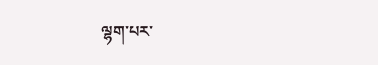ལྷག་པར་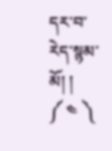དར་བ་རེད་སྙམ་མོ། །
༼ ༤ ༽